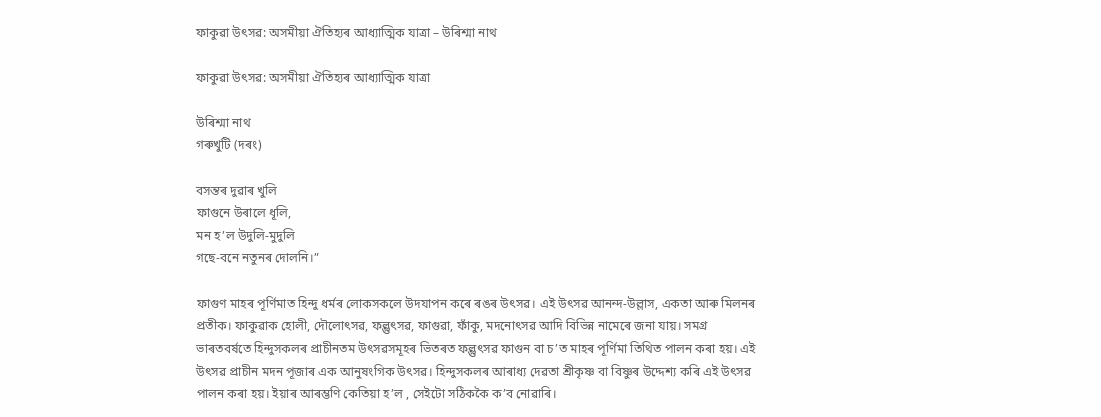ফাকুৱা উৎসৱ: অসমীয়া ঐতিহ্যৰ আধ্যাত্মিক যাত্ৰা – উৰিশ্মা নাথ

ফাকুৱা উৎসৱ: অসমীয়া ঐতিহ্যৰ আধ্যাত্মিক যাত্ৰা

উৰিশ্মা নাথ
গৰুখুটি (দৰং)

বসন্তৰ দুৱাৰ খুলি
ফাগুনে উৰালে ধূলি,
মন হ’ল উদুলি-মুদুলি
গছে-বনে নতুনৰ দোলনি।”

ফাগুণ মাহৰ পূৰ্ণিমাত হিন্দু ধৰ্মৰ লোকসকলে উদযাপন কৰে ৰঙৰ উৎসৱ। এই উৎসৱ আনন্দ-উল্লাস, একতা আৰু মিলনৰ প্ৰতীক। ফাকুৱাক হোলী, দৌলোৎসৱ, ফল্গুৎসৱ, ফাগুৱা, ফাঁকু, মদনোৎসৱ আদি বিভিন্ন নামেৰে জনা যায়। সমগ্ৰ ভাৰতবৰ্ষতে হিন্দুসকলৰ প্ৰাচীনতম উৎসৱসমূহৰ ভিতৰত ফল্গুৎসৱ ফাগুন বা চ’ত মাহৰ পূৰ্ণিমা তিথিত পালন কৰা হয়। এই উৎসৱ প্ৰাচীন মদন পূজাৰ এক আনুষংগিক উৎসৱ। হিন্দুসকলৰ আৰাধ্য দেৱতা শ্ৰীকৃষ্ণ বা বিষ্ণুৰ উদ্দেশ্য কৰি এই উৎসৱ পালন কৰা হয়। ইয়াৰ আৰম্ভণি কেতিয়া হ’ল , সেইটো সঠিককৈ ক’ব নোৱাৰি।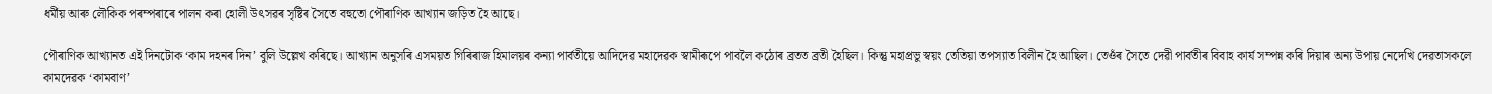ধৰ্মীয় আৰু লৌকিক পৰম্পৰাৰে পালন কৰা হোলী উৎসৱৰ সৃষ্টিৰ সৈতে বহুতো পৌৰাণিক আখ্যান জড়িত হৈ আছে।

পৌৰাণিক আখ্যানত এই দিনটোক ‘কাম দহনৰ দিন’ বুলি উল্লেখ কৰিছে। আখ্যান অনুসৰি এসময়ত গিৰিৰাজ হিমালয়ৰ কন্যা পাৰ্বতীয়ে আদিদেৱ মহাদেৱক স্বামীৰূপে পাবলৈ কঠোৰ ব্ৰতত ব্ৰতী হৈছিল। কিন্তু মহাপ্ৰভু স্বয়ং তেতিয়া তপস্যাত বিলীন হৈ আছিল। তেওঁৰ সৈতে দেৱী পাৰ্বতীৰ বিবাহ কাৰ্য সম্পন্ন কৰি দিয়াৰ অন্য উপায় নেদেখি দেৱতাসকলে কামদেৱক ‘কামবাণ’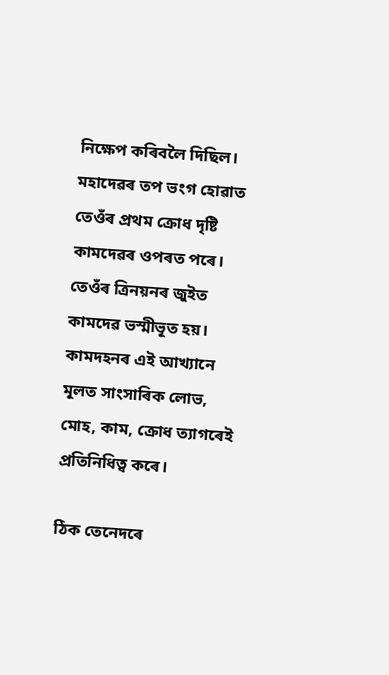নিক্ষেপ কৰিবলৈ দিছিল। মহাদেৱৰ তপ ভংগ হোৱাত তেওঁৰ প্ৰথম ক্ৰোধ দৃষ্টি কামদেৱৰ ওপৰত পৰে। তেওঁৰ ত্ৰিনয়নৰ জুইত কামদেৱ ভস্মীভূত হয়। কামদহনৰ এই আখ্যানে মূলত সাংসাৰিক লোভ, মোহ, কাম, ক্ৰোধ ত্যাগৰেই প্ৰতিনিধিত্ব কৰে।

ঠিক তেনেদৰে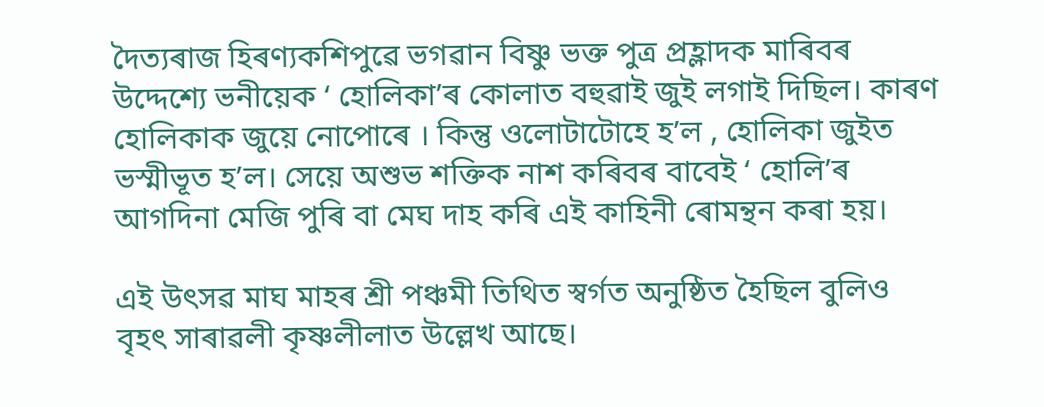দৈত্যৰাজ হিৰণ্যকশিপুৱে ভগৱান বিষ্ণু ভক্ত পুত্ৰ প্ৰহ্লাদক মাৰিবৰ উদ্দেশ্যে ভনীয়েক ‘ হোলিকা’ৰ কোলাত বহুৱাই জুই লগাই দিছিল। কাৰণ হোলিকাক জুয়ে নোপোৰে । কিন্তু ওলোটাটোহে হ’ল , হোলিকা জুইত ভস্মীভূত হ’ল। সেয়ে অশুভ শক্তিক নাশ কৰিবৰ বাবেই ‘ হোলি’ৰ আগদিনা মেজি পুৰি বা মেঘ দাহ কৰি এই কাহিনী ৰোমন্থন কৰা হয়।

এই উৎসৱ মাঘ মাহৰ শ্ৰী পঞ্চমী তিথিত স্বৰ্গত অনুষ্ঠিত হৈছিল বুলিও বৃহৎ সাৰাৱলী কৃষ্ণলীলাত উল্লেখ আছে।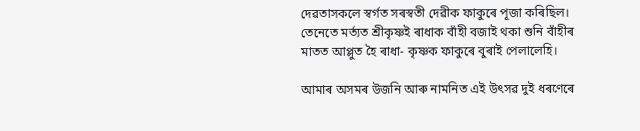দেৱতাসকলে স্বৰ্গত সৰস্বতী দেৱীক ফাকুৰে পূজা কৰিছিল। তেনেতে মৰ্ত্যত শ্ৰীকৃষ্ণই ৰাধাক বাঁহী বজাই থকা শুনি বাঁহীৰ মাতত আপ্লুত হৈ ৰাধা- কৃষ্ণক ফাকুৰে বুৰাই পেলালেহি।

আমাৰ অসমৰ উজনি আৰু নামনিত এই উৎসৱ দুই ধৰণেৰে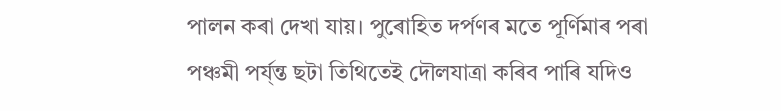পালন কৰা দেখা যায়। পুৰোহিত দৰ্পণৰ মতে পূৰ্ণিমাৰ পৰা পঞ্চমী পৰ্য্ন্ত ছটা তিথিতেই দৌলযাত্ৰা কৰিব পাৰি যদিও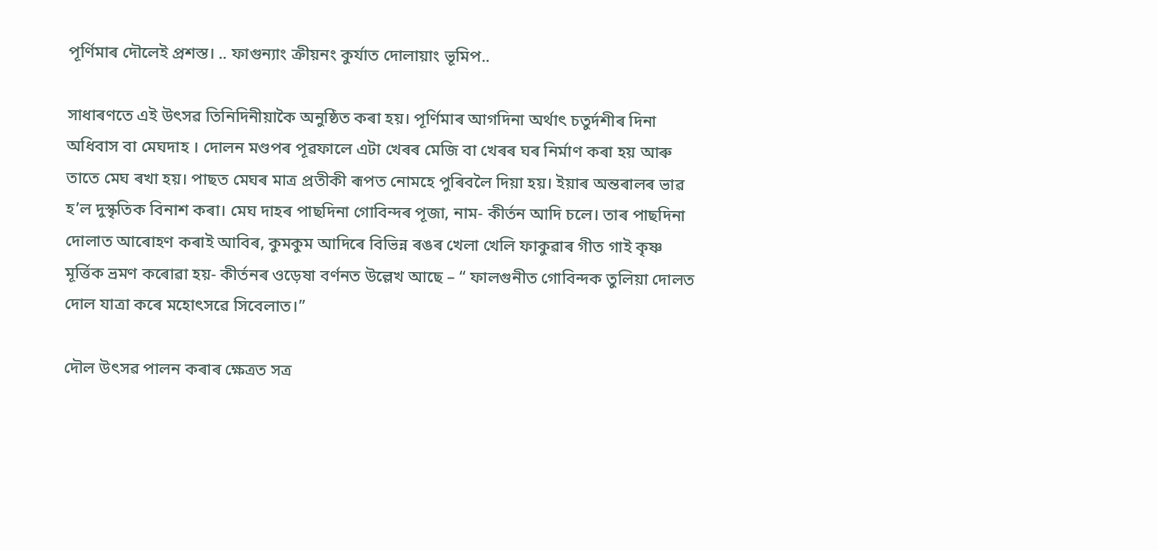পূৰ্ণিমাৰ দৌলেই প্ৰশস্ত। .. ফাগুন্যাং ক্ৰীয়নং কুৰ্যাত দোলায়াং ভূমিপ..

সাধাৰণতে এই উৎসৱ তিনিদিনীয়াকৈ অনুষ্ঠিত কৰা হয়। পূৰ্ণিমাৰ আগদিনা অৰ্থাৎ চতুৰ্দশীৰ দিনা অধিবাস বা মেঘদাহ । দোলন মণ্ডপৰ পূৱফালে এটা খেৰৰ মেজি বা খেৰৰ ঘৰ নিৰ্মাণ কৰা হয় আৰু তাতে মেঘ ৰখা হয়। পাছত মেঘৰ মাত্ৰ প্ৰতীকী ৰূপত নোমহে পুৰিবলৈ দিয়া হয়। ইয়াৰ অন্তৰালৰ ভাৱ হ’ল দুস্কৃতিক বিনাশ কৰা। মেঘ দাহৰ পাছদিনা গোবিন্দৰ পূজা, নাম- কীৰ্তন আদি চলে। তাৰ পাছদিনা দোলাত আৰোহণ কৰাই আবিৰ, কুমকুম আদিৰে বিভিন্ন ৰঙৰ খেলা খেলি ফাকুৱাৰ গীত গাই কৃষ্ণ মূৰ্ত্তিক ভ্ৰমণ কৰোৱা হয়- কীৰ্তনৰ ওড়েষা বৰ্ণনত উল্লেখ আছে – “ ফালগুনীত গোবিন্দক তুলিয়া দোলত দোল যাত্ৰা কৰে মহোৎসৱে সিবেলাত।”

দৌল উৎসৱ পালন কৰাৰ ক্ষেত্ৰত সত্ৰ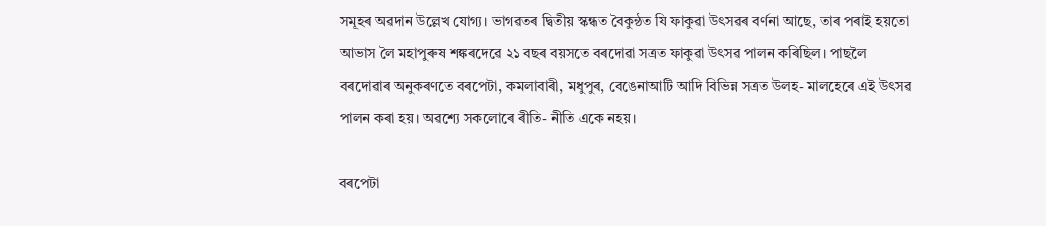সমূহৰ অৱদান উল্লেখ যোগ্য। ভাগৱতৰ দ্বিতীয় স্কন্ধত বৈকুন্ঠত যি ফাকুৱা উৎসৱৰ বৰ্ণনা আছে, তাৰ পৰাই হয়তো আভাস লৈ মহাপুৰুষ শঙ্কৰদেৱে ২১ বছৰ বয়সতে বৰদোৱা সত্ৰত ফাকুৱা উৎসৱ পালন কৰিছিল। পাছলৈ বৰদোৱাৰ অনুকৰণতে বৰপেটা, কমলাবাৰী, মধুপুৰ, বেঙেনাআটি আদি বিভিন্ন সত্ৰত উলহ- মালহেৰে এই উৎসৱ পালন কৰা হয়। অৱশ্যে সকলোৰে ৰীতি- নীতি একে নহয়।

বৰপেটা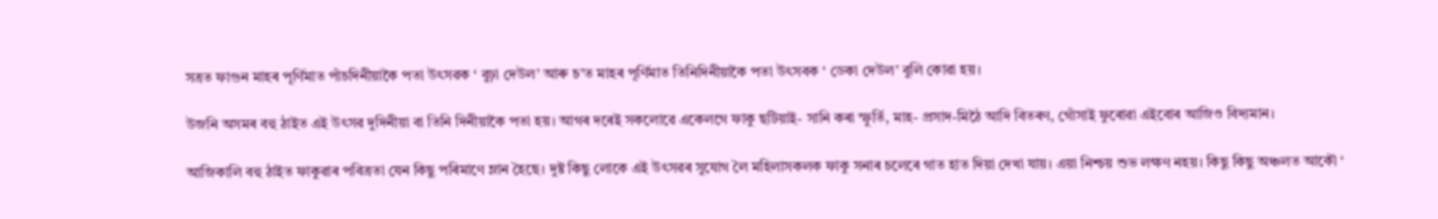সত্ৰত ফাগুন মাহৰ পূৰ্ণিমাত পাঁচদিনীয়াকৈ পতা উৎসৱক ‘ বুঢ়া দেউল’ আৰু চ’ত মাহৰ পূৰ্ণিমাত তিনিদিনীয়াকৈ পতা উৎসবক ‘ ডেকা দেউল’ বুলি কোৱা হয়।

উজনি অসমৰ বহু ঠাইত এই উৎসৱ দুদিনীয়া বা তিনি দিনীয়াকৈ পতা হয়। আগৰ দৰেই সকলোৱে একেলগে ফাকু ছটিয়াই- সানি কৰা স্ফুৰ্তি, মাহ- প্ৰসাদ-মিঠৈ আদি বিতৰণ, গোঁসাই ফুৰোৱা এইবোৰ আজিও বিদ্যমান।

আজিকালি বহু ঠাইত ফাকুৱাৰ পবিত্ৰতা যেন কিছু পৰিমাণে ম্লান হৈছে। দুষ্ট কিছু লোকে এই উৎসৱৰ সুযোগ লৈ মহিলাসকলক ফাকু সনাৰ চলেৰে গাত হাত দিয়া দেখা যায়। এয়া নিশ্চয় শুভ লক্ষণ নহয়। কিছু কিছু অঞ্চলত আকৌ ‘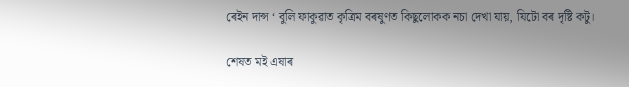ৰেইন দান্স ‘ বুলি ফাকুৱাত কৃত্ৰিম বৰষুণত কিছুলোকক নচা দেখা যায়, যিটো বৰ দৃষ্টি কটু।

শেষত মই এষাৰ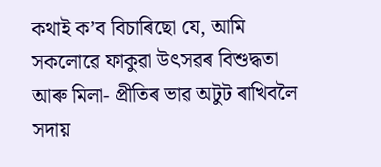কথাই ক’ব বিচাৰিছো যে, আমি সকলোৱে ফাকুৱা উৎসৱৰ বিশুদ্ধতা আৰু মিলা- প্ৰীতিৰ ভাৱ অটুট ৰাখিবলৈ সদায়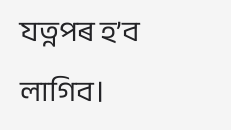যত্নপৰ হ’ব লাগিব।